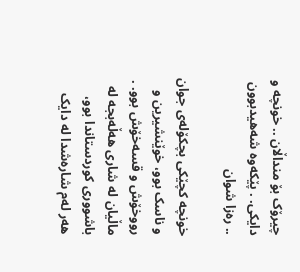چیرۆک بۆ منداڵان .. خونچە و دایکی. . پێکەوە شەهیدبوون .. رەزا شوان

خونچە کچێکی بچکۆلەی جوان و ناسک بوو، خوێنشیرین و رووخۆش و قسەخۆش بوو. . ماڵیان لە شاری هەڵەبجە لە باشووری کوردستاندا بوو، هەر لەم شارەشدا لە دایک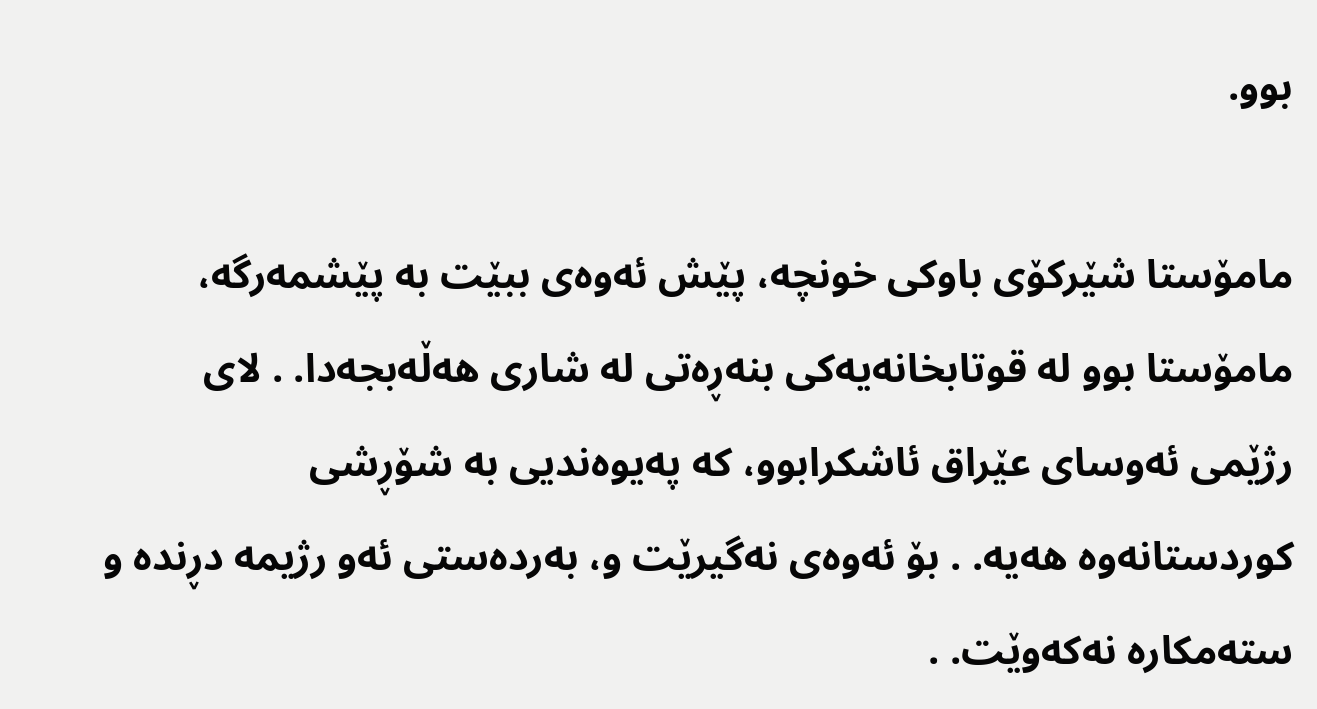بوو.

مامۆستا شێرکۆی باوکی خونچە، پێش ئەوەی ببێت بە پێشمەرگە، مامۆستا بوو لە قوتابخانەیەکی بنەڕەتی لە شاری هەڵەبجەدا. . لای رژێمی ئەوسای عێراق ئاشکرابوو، کە پەیوەندیی بە شۆڕشی کوردستانەوە هەیە. . بۆ ئەوەی نەگیرێت و، بەردەستی ئەو رژیمە دڕندە و ستەمکارە نەکەوێت. .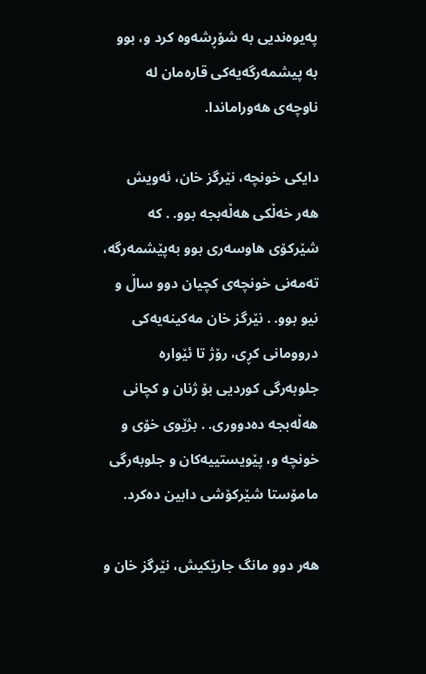پەیوەندیی بە شۆڕشەوە کرد و، بوو بە پیشمەرگەیەکی قارەمان لە ناوچەی هەوراماندا.

دایکی خونچە، نێرگز خان، ئەویش هەر خەڵکی هەڵەبجە بوو. . کە شێرکۆی هاوسەری بوو بەپێشمەرگە، تەمەنی خونچەی کچیان دوو ساڵ و نیو بوو. . نێرگز خان مەکینەیەکی دروومانی کڕی، رۆژ تا ئێوارە جلوبەرگی کوردیی بۆ ژنان و کچانی هەڵەبجە دەدووری. . بژێوی خۆی و خونچە و، پێویستییەکان و جلوبەرگی مامۆستا شێرکۆشی دابین دەکرد.

هەر دوو مانگ جارێکیش، نێرگز خان و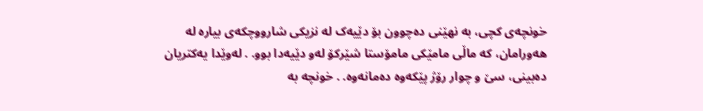خونچەی کچی، بە نهێنی دەچوون بۆ دێیەک لە نزیکی شارووچکەی بیارە لە هەورامان، کە ماڵی مامێکی مامۆستا شێرکۆ لەو دێیەدا بوو. . لەوێدا یەکتریان دەبینی، سێ و چوار رۆژ پێکەوە دەمانەوە. . خونچە بە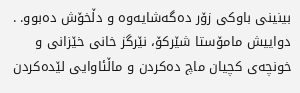بینینی باوکی زۆر دەگەشایەوە و دڵخۆش دەبوو. . دواییش مامۆستا شێرکۆ، نێرگز خانی خێزانی و خونچەی کچیان ماچ دەکردن و ماڵئاوایی لێدەکردن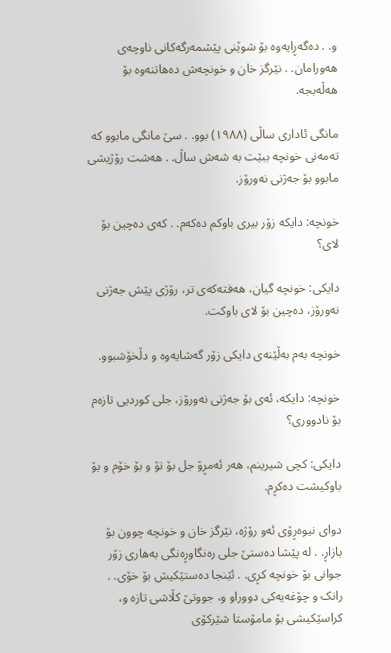و. . دەگەڕایەوە بۆ شوێنی پێشمەرگەکانی ناوچەی هەورامان. . نێرگز خان و خونچەش دەهاتنەوە بۆ هەڵەبجە.

مانگی ئاداری ساڵی (١٩٨٨) بوو. . سێ مانگی مابوو کە تەمەنی خونچە ببێت بە شەش ساڵ. . هەشت رۆژیشی مابوو بۆ جەژنی نەورۆز.

خونچە: دایکە زۆر بیری باوکم دەکەم. . کەی دەچین بۆ لای؟

دایکی: خونچە گیان، هەفتەکەی تر، رۆژی پێش جەژنی نەورۆز، دەچین بۆ لای باوکت.

خونچە بەم بەڵێنەی دایکی زۆر گەشایەوە و دڵخۆشبوو.

خونچە: دایکە، ئەی بۆ جەژنی نەورۆز، جلی کوردیی تازەم بۆ نادووری؟

دایکی: کچی شیرینم، هەر ئەمڕۆ جل بۆ تۆ و بۆ خۆم و بۆ باوکیشت دەکڕم.

دوای نیوەڕۆی ئەو رۆژە، نێرگز خان و خونچە چوون بۆ بازاڕ. . لە پێشا دەستێ جلی رەنگاوڕەنگی بەهاری زۆر جوانی بۆ خونچە کڕی. . ئێنجا دەستێکیش بۆ خۆی. . رانک و چۆغەیەکی دووراو و، جووتێ کڵاشی تازە و، کراسێکیشی بۆ مامۆستا شێرکۆی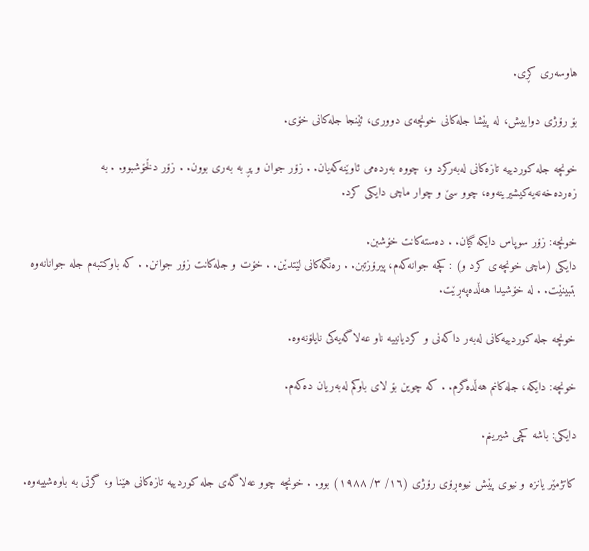هاوسەری کڕی.

بۆ رۆژی دواییش، لە پێشا جلەکانی خونچەی دووری، ئێنجا جلەکانی خۆی.

خونچە جلە کوردییە تازەکانی لەبەرکرد و، چووە بەردەمی ئاوێنەکەیان. . زۆر جوان و پڕ بە بەری بوون. . زۆر دڵخۆشبوو. . بە زەردەخەنەیەکیشیرینەوە، چوو سێ و چوار ماچی دایکی کرد.

خونچە: زۆر سوپاس دایکە گیان. . دەستەکانت خۆشبن.
دایکی (ماچی خونچەی کرد و) : کچە جوانەکەم، پیرۆزتبن. . رەنگەکانی لێتدێن. . خۆت و جلەکانت زۆر جوانن. . کە باوکتبەم جلە جوانانەوە بتبینێت. . لە خۆشیدا هەڵدەپەڕێت.

خونچە جلە کوردییەکانی لەبەر داکەنی و کردیانییە ناو عەلاگەیەکی نایلۆنەوە.

خونچە: دایکە، جلەکانم هەڵدەگرم. . کە چوین بۆ لای باوکم لەبەریان دەکەم.

دایکی: باشە کچی شیرینم.

کاتژمێر یانزە و نیوی پێش نیوەڕۆی رۆژی (١٦/ ٣/ ١٩٨٨) بوو. . خونچە چوو عەلاگەی جلە کوردییە تازەکانی هێنا و، گرتی بە باوەشییەوە.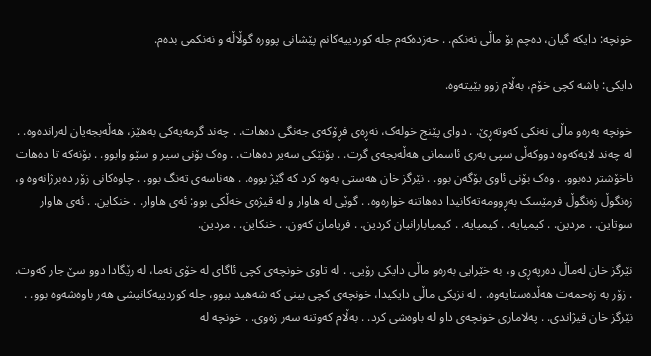خونچە: دایکە گیان، دەچم بۆ ماڵی نەنکم. . حەزدەکەم جلە کوردییەکانم پێشانی پوورە گوڵاڵە و نەنکمی بدەم.

دایکی: باشە کچی خۆم، بەڵام زوو بێیتەوە.

خونچە بەرەو ماڵی نەنکی کەوتەڕێ. . دوای پێنج خولەک، نەڕەی فڕۆکەی جەنگی دەهات. . چەند گرمەیەکی بەهێز، هەڵەبجەیان لەراندەوە. . لە چەند لایەکەوە دووکەڵی سپی بەری ئاسمانی هەڵەبجەی گرت. . بۆنێکی سەیر دەهات. . وەک بۆنی سیر و سێو وابوو. . بۆنەکە تا دەهات ناخۆشتر دەبوو. . وەک بۆنی ئاوی بۆگەن بوو. . نێرگز خان هەستی بەوە کرد کە گێژ بووە. . هەناسەی تەنگ بوو. . چاوەکانی زۆر دەبرژانەوە و، زەنگوڵ زەنگوڵ فرمێسک بەڕوومەتەکانیدا دەهاتنە خوارەوە. . گوێی لە هاوار و لە قیژەی خەڵکی بوو: ئەی هاوار. . خنکاین. . ئەی هاوار سوتاین. . مردین. . کیمیایە. . کیمیایە. . کیمیابارانیان کردین. . فریامان کەون. . خنکاین. . مردین.

نێرگز خان لەماڵ دەرپەڕی و، بە خێرایی بەرەو ماڵی دایکی رۆیی. . لە تاوی خونچەی کچی ئاگای لە خۆی نەما، لە رێگادا دوو سێ جار کەوت. . زۆر بە زەحمەت هەڵدەستایەوە. . لە نزیکی ماڵی دایکیدا، خونچەی کچی بینی کە شەهید ببوو، جلە کوردییەکانیشی هەر باوەشەوە بوو. . نێرگز خان قیژاندی. . پەلاماری خونچەی داو لە باوەشی کرد. . بەڵام کەوتنە سەر زەوی. . خونچە لە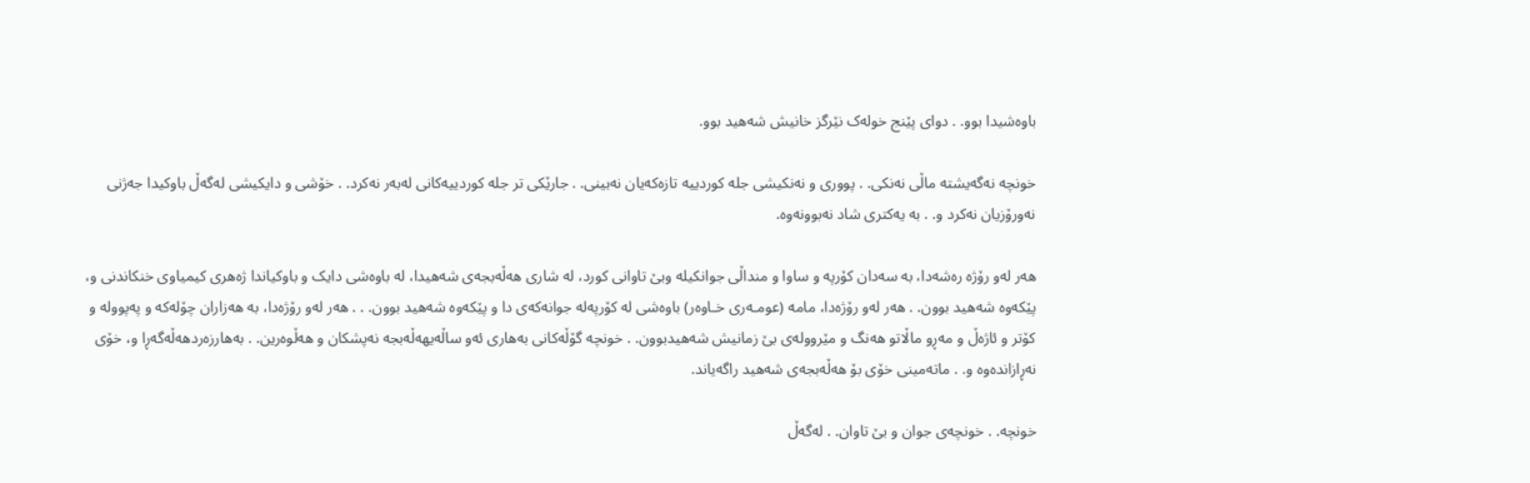باوەشیدا بوو. . دوای پێنج خولەک نێرگز خانیش شەهید بوو.

خونچە نەگەیشتە ماڵی نەنکی. . پووری و نەنکیشی جلە کوردییە تازەکەیان نەبینی. . جارێکی تر جلە کوردییەکانی لەبەر نەکرد. . خۆشی و دایکیشی لەگەڵ باوکیدا جەژنی نەورۆزیان نەکرد و. . بە یەکتری شاد نەبوونەوە.

هەر لەو رۆژە رەشەدا، بە سەدان کۆرپە و ساوا و منداڵی جوانکیلە وبێ تاوانی کورد، لە شاری هەڵەبجەی شەهیدا، لە باوەشی دایک و باوکیاندا ژەهری کیمیاوی خنکاندنی و، پێکەوە شەهید بوون. . هەر لەو رۆژەدا، مامە (عومـەری خـاوەر) باوەشی لە کۆرپەلە جوانەکەی دا و پێکەوە شەهید بوون. . . هەر لەو رۆژەدا، بە هەزاران چۆلەکە و پەپوولە و کۆتر و ئاژەڵ و مەڕو ماڵاتو هەنگ و مێروولەی بێ زمانیش شەهیدبوون. . خونچە گۆڵەکانی بەهاری ئەو ساڵەیهەڵەبجە نەپشکان و هەڵوەرین. . بەهارزەردهەڵەگەڕا و، خۆی نەڕازاندەوە و. . ماتەمینی خۆی بۆ هەڵەبجەی شەهید راگەیاند.

خونچە. . خونچەی جوان و بێ تاوان. . لەگەڵ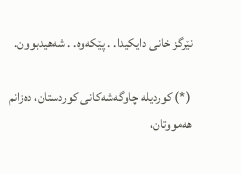نێرگز خانی دایکیدا. . پێكەوە. . شەهیدبوون.

 (*) کوردیلە چاوگەشەکانی کوردستان، دەزانم هەمووتان،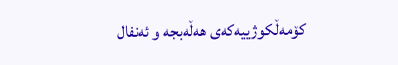کۆمەڵکوژییەکەی هەڵەبجە و ئەنفال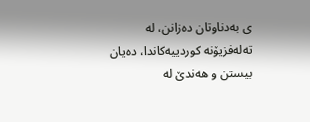ی بەدناوتان دەزانن، لە تەلەفزیۆنە کوردییەکاندا، دەیان بیستن و هەندێ لە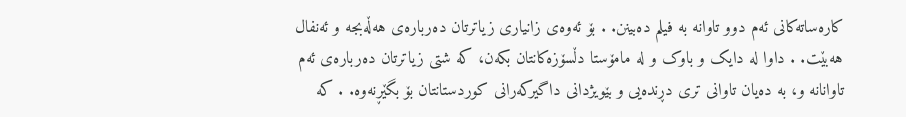کارەساتەکانی ئەم دوو تاوانە بە فیلم دەبینن. . بۆ ئەوەی زانیاری زیاترتان دەربارەی هەڵەبجە و ئەنفال هەبێت. . داوا لە دایک و باوک و لە مامۆستا دڵسۆزەکانتان بکەن، کە شتی زیاترتان دەربارەی ئەم تاوانانە و، بە دەیان تاوانی تری دڕندەیی و بێویژدانی داگیرکەرانی کوردستانتان بۆ بگێڕنەوە. . کە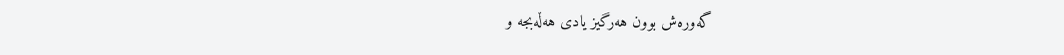گەورەش بوون هەرگیز یادی هەڵەبجە و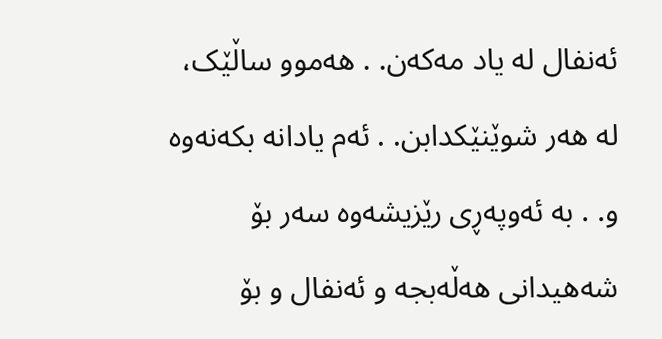ئەنفال لە یاد مەکەن. . هەموو ساڵێک، لە هەر شوێنێکدابن. . ئەم یادانە بکەنەوە و. . بە ئەوپەڕی رێزیشەوە سەر بۆ شەهیدانی هەڵەبجە و ئەنفال و بۆ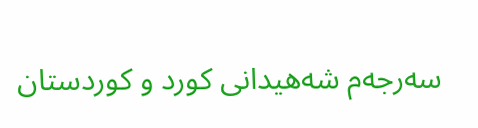سەرجەم شەهیدانی کورد و کوردستان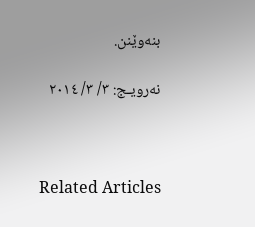بنەوێنن.

نەرویـج: ٣/ ٣/ ٢٠١٤



Related Articles